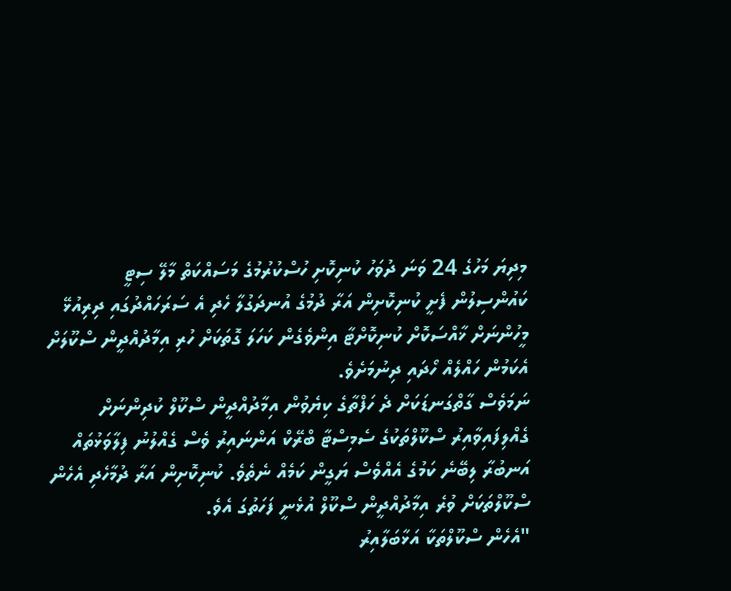މިދިޔަ މަހުގެ 24 ވަނަ ދުވަހު ކުނިކޮށި ހުސްކުރުމުގެ މަސައްކަތް މާލޭ ސިޓީ ކައުންސިލުން ފެށީ ކުނިކޮށިން އަރާ ދުމުގެ އުނދަގުލާ ހެދި އެ ސަރަހައްދުގައި ދިރިއުޅޭ މީހުންނަށް ޚާއްސަކޮށް ކުނިކޮށްޓާ އިންވެގެން ކަހަލަ ގޮތަކަށް ހުރި އިމާދުއްދީން ސްކޫލަށް އެކަމުން ހައްލެއް ހޯދައި ދިނުމަށެވެ.
ނަމަވެސް ގާތްގަނޑަކަށް ދެ ހަފްތާގެ ކިޔެވުން އިމާދުއްދީން ސްކޫލް ކުދިންނަށް ގެއްލިފައިވާއިރު ސްކޫލްތަކުގެ ސެމިސްޓާ ބްރޭކް އަންނައިރު ވެސް ގެއްލުނު ފިލާވަޅުތައް އަނބުރާ ލިބޭނެ ކަމުގެ އެއްވެސް ޔަގީން ކަމެއް ނެތެވެ. ކުނިކޮށިން އަރާ ދުމާހެދި އެހެން ސްކޫލްތަކަށް ވުރެ އިމާދުއްދީން ސްކޫލް އުޅެނީ ފަހަތުގަ އެވެ.
"އެހެން ސްކޫލްތަކާ އަޅާބަލާއިރު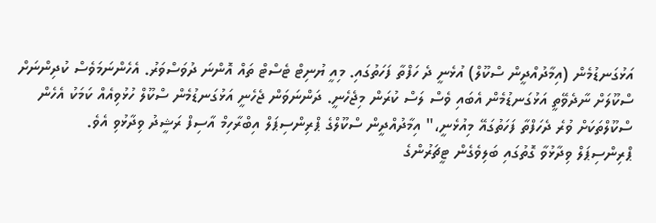އަޅުގަނޑުމެން (އިމާދުއްދީން ސްކޫލް) އުޅެނީ ދެ ހަފްތާ ފަހަތުގައި. މިއީ ޔުނިޓް ޓެސްޓް ތައް އޮންނަ ދުވަސްވަރު. އެހެންނަމަވެސް ކުދިންނަށް ސްކޫލަށް ނާދެވޭތީ އަޅުގަނޑުމެން އެބައި ވެސް ލަސް ކުރަން މިޖެހެނީ. ދަންނަވަން ޖެހެނީ އަޅުގަނޑުމެން ސްކޫލް ހުޅުވިއެއް ކަމަކު އެހެން ސްކޫލްތަކަށް ވުރެ ދެހަފްތާ ފަހަތުގައޭ މިއުޅެނީ،" އިމާދުއްދީން ސްކޫލްގެ ޕްރިންސިޕަލް އިބްރާހިމް އާސިފް ރަޝީދު ވިދާޅުވި އެވެ.
ޕްރިންސިޕަލް ވިދާޅުވާ ގޮތުގައި ބަލިވެގެން ޓީޗަރުންގެ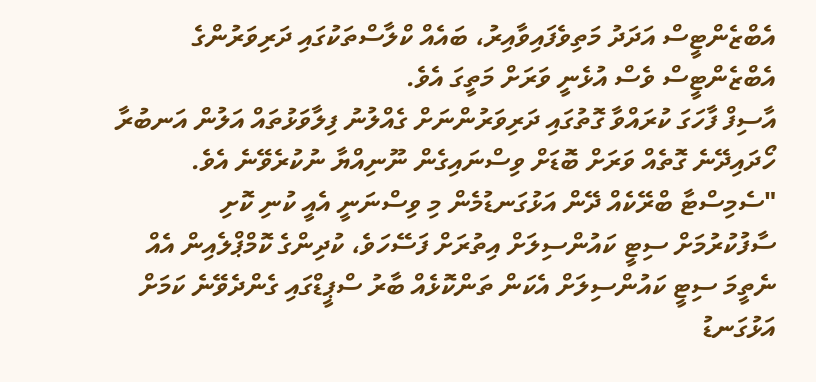އެބްޒެންޓީސް އަދަދު މަތިވެފައިވާއިރު، ބައެއް ކްލާސްތަކުގައި ދަރިވަރުންގެ އެބްޒެންޓީސް ވެސް އުޅެނީ ވަރަށް މަތީގަ އެވެ.
އާސިފް ފާހަގަ ކުރައްވާ ގޮތުގައި ދަރިވަރުންނަށް ގެއްލުނު ފިލާވަޅުތައް އަލުން އަނބުރާ ހޯދައިދޭނެ ގޮތެއް ވަރަށް ބޮޑަށް ވިސްނައިގެން ނޫނިއްޔާ ނުކުރެވޭނެ އެވެ.
"ސެމިސްޓާ ބްރޭކެއް ދޭން އަޅުގަނޑުމެން މި ވިސްނަނީ އެއީ ކުނި ކޮށި ސާފުކުރުމަށް ސިޓީ ކައުންސިލަށް އިތުރަށް ފަސޭހަވެ، ކުދިންގެ ކޮމްޕްލެއިން އެއް ނެތީމަ ސިޓީ ކައުންސިލަށް އެކަން ތަންކޮޅެއް ބާރު ސްޕީޑްގައި ގެންދެވޭނެ ކަމަށް އަޅުގަނޑު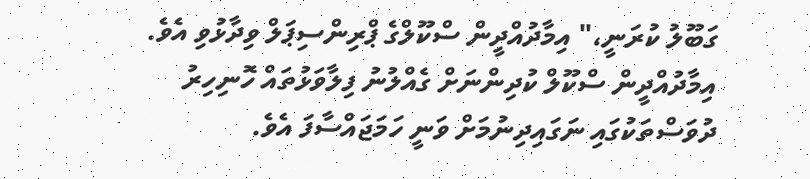ގަބޫލު ކުރަނީ،" އިމާދުއްދީން ސްކޫލްގެ ޕްރިންސިޕަލް ވިދާޅުވި އެވެ.
އިމާދުއްދީން ސްކޫލް ކުދިންނަށް ގެއްލުނު ފިލާވަޅުތައް ހޮނިހިރު ދުވަސްތަކުގައި ނަގައިދިނުމަށް ވަނީ ހަމަޖައްސާފަ އެވެ.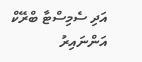އަދި ސެމިސްޓާ ބްރޭކް އަންނައިރު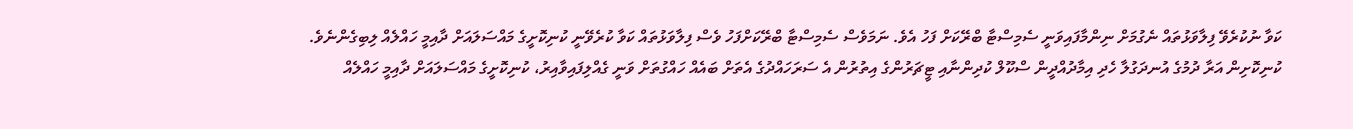ކަވާ ނުކުރެވޭ ފިލާވަޅުތައް ނެގުމަށް ނިންމާފައިވަނީ ސެމިސްޓާ ބްރޭކަށް ފަހު އެވެ. ނަމަވެސް ސެމިސްޓާ ބްރޭކަށްފަހު ވެސް ފިލާވަޅުތައް ކަވާ ކުރެވޭނީ ކުނިކޮށީގެ މައްސަލައަށް ދާއިމީ ހައްލެއް ލިބިގެންނެވެ.
ކުނިކޮށިން އަރާ ދުމުގެ އުނދަގުލާ ހެދި އިމާދުއްދީން ސްކޫލް ކުދިންނާއި ޓީޗަރުންގެ އިތުރުން އެ ސަރަހައްދުގެ އެތަށް ބައެއް ހައްގުތަށް ވަނީ ގެއްލިފައިވާއިރު، ކުނިކޮށީގެ މައްސަލައަށް ދާއިމީ ހައްލެއް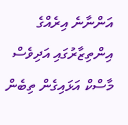އަންނާނެ އިރެއްގެ އިންތިޒާރުގައި އަދިވެސް މާސްކް އަޅައިގެން ތިބެން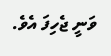ވަނީ ޖެހިފަ އެވެ.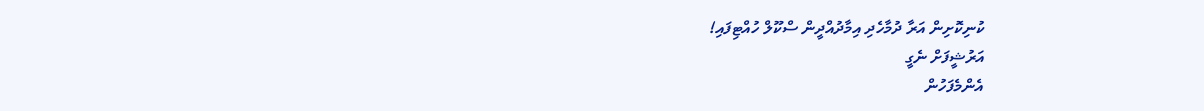ކުނިކޮށިން އަރާ ދުމާހެދި އިމާދުއްދީން ސްކޫލް ހުއްޓިފައި!
އަރުޝީފަށް ނެގީ
އެންމެފަހުން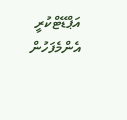އަޕްޑޭޓްކުރީ
އެންމެފަހުން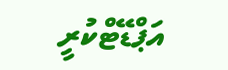އަޕްޑޭޓްކުރީ